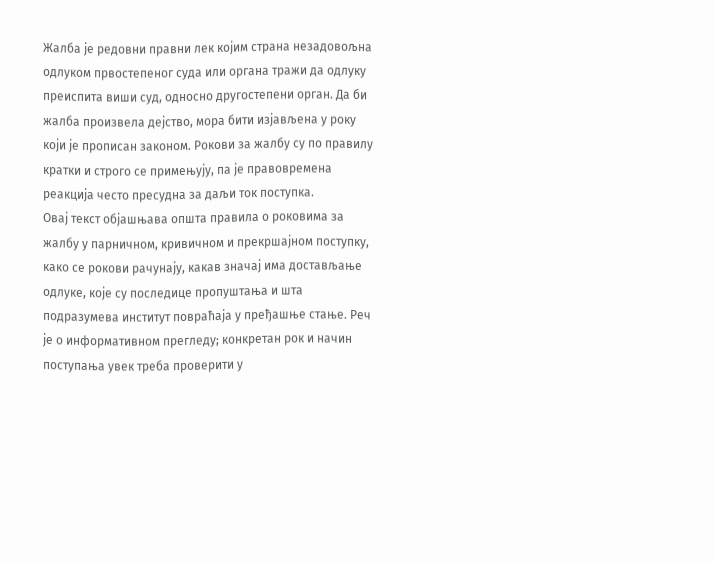Жалба је редовни правни лек којим страна незадовољна одлуком првостепеног суда или органа тражи да одлуку преиспита виши суд, односно другостепени орган. Да би жалба произвела дејство, мора бити изјављена у року који је прописан законом. Рокови за жалбу су по правилу кратки и строго се примењују, па је правовремена реакција често пресудна за даљи ток поступка.
Овај текст објашњава општа правила о роковима за жалбу у парничном, кривичном и прекршајном поступку, како се рокови рачунају, какав значај има достављање одлуке, које су последице пропуштања и шта подразумева институт повраћаја у пређашње стање. Реч је о информативном прегледу; конкретан рок и начин поступања увек треба проверити у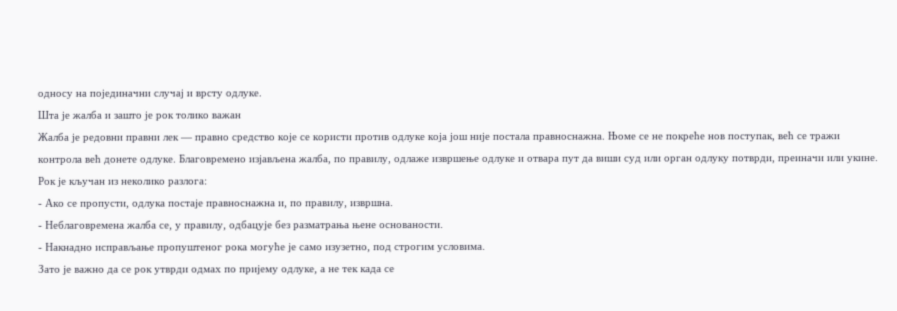односу на појединачни случај и врсту одлуке.
Шта је жалба и зашто је рок толико важан
Жалба је редовни правни лек — правно средство које се користи против одлуке која још није постала правноснажна. Њоме се не покреће нов поступак, већ се тражи контрола већ донете одлуке. Благовремено изјављена жалба, по правилу, одлаже извршење одлуке и отвара пут да виши суд или орган одлуку потврди, преиначи или укине.
Рок је кључан из неколико разлога:
- Ако се пропусти, одлука постаје правноснажна и, по правилу, извршна.
- Неблаговремена жалба се, у правилу, одбацује без разматрања њене основаности.
- Накнадно исправљање пропуштеног рока могуће је само изузетно, под строгим условима.
Зато је важно да се рок утврди одмах по пријему одлуке, а не тек када се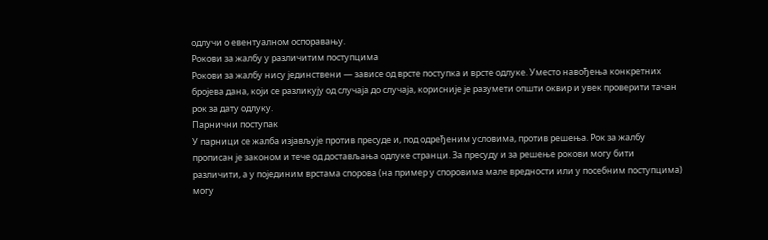одлучи о евентуалном оспоравању.
Рокови за жалбу у различитим поступцима
Рокови за жалбу нису јединствени — зависе од врсте поступка и врсте одлуке. Уместо навођења конкретних бројева дана, који се разликују од случаја до случаја, корисније је разумети општи оквир и увек проверити тачан рок за дату одлуку.
Парнични поступак
У парници се жалба изјављује против пресуде и, под одређеним условима, против решења. Рок за жалбу прописан је законом и тече од достављања одлуке странци. За пресуду и за решење рокови могу бити различити, а у појединим врстама спорова (на пример у споровима мале вредности или у посебним поступцима) могу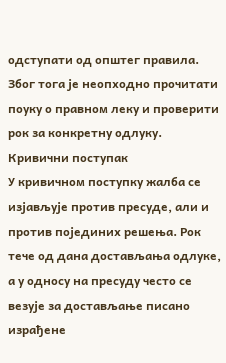одступати од општег правила. Због тога је неопходно прочитати поуку о правном леку и проверити рок за конкретну одлуку.
Кривични поступак
У кривичном поступку жалба се изјављује против пресуде, али и против појединих решења. Рок тече од дана достављања одлуке, а у односу на пресуду често се везује за достављање писано израђене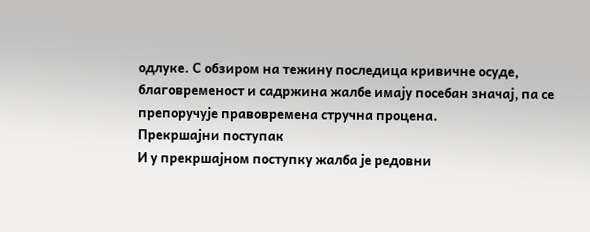одлуке. С обзиром на тежину последица кривичне осуде, благовременост и садржина жалбе имају посебан значај, па се препоручује правовремена стручна процена.
Прекршајни поступак
И у прекршајном поступку жалба је редовни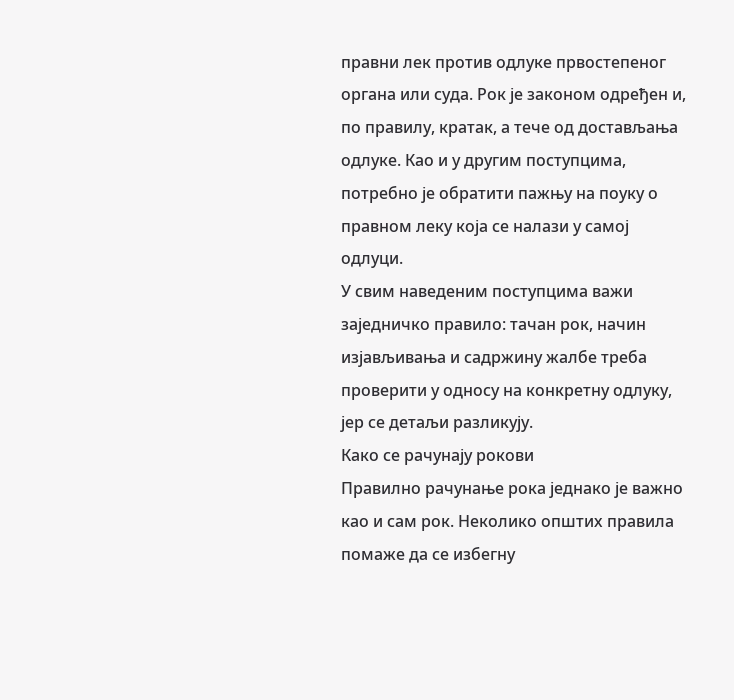правни лек против одлуке првостепеног органа или суда. Рок је законом одређен и, по правилу, кратак, а тече од достављања одлуке. Као и у другим поступцима, потребно је обратити пажњу на поуку о правном леку која се налази у самој одлуци.
У свим наведеним поступцима важи заједничко правило: тачан рок, начин изјављивања и садржину жалбе треба проверити у односу на конкретну одлуку, јер се детаљи разликују.
Како се рачунају рокови
Правилно рачунање рока једнако је важно као и сам рок. Неколико општих правила помаже да се избегну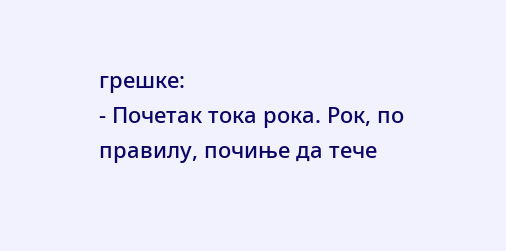грешке:
- Почетак тока рока. Рок, по правилу, почиње да тече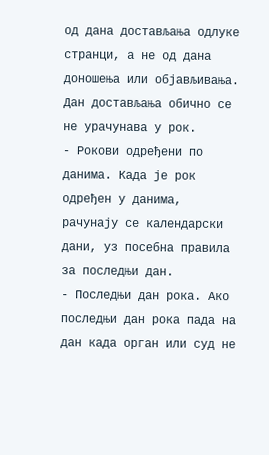од дана достављања одлуке странци, а не од дана доношења или објављивања. Дан достављања обично се не урачунава у рок.
- Рокови одређени по данима. Када је рок одређен у данима, рачунају се календарски дани, уз посебна правила за последњи дан.
- Последњи дан рока. Ако последњи дан рока пада на дан када орган или суд не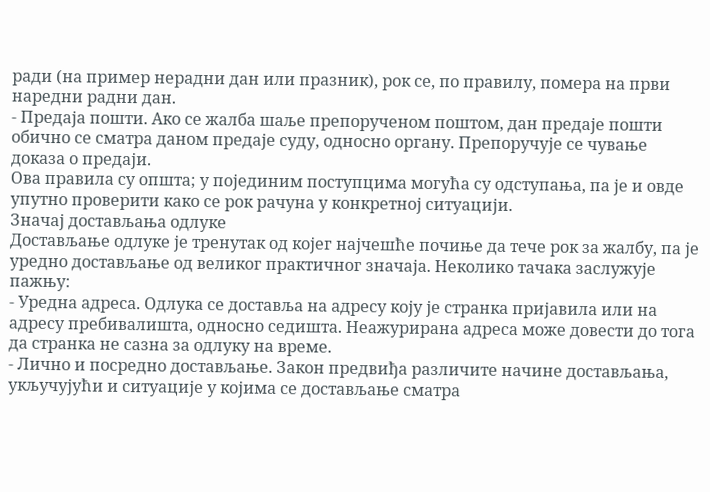ради (на пример нерадни дан или празник), рок се, по правилу, помера на први наредни радни дан.
- Предаја пошти. Ако се жалба шаље препорученом поштом, дан предаје пошти обично се сматра даном предаје суду, односно органу. Препоручује се чување доказа о предаји.
Ова правила су општа; у појединим поступцима могућа су одступања, па је и овде упутно проверити како се рок рачуна у конкретној ситуацији.
Значај достављања одлуке
Достављање одлуке је тренутак од којег најчешће почиње да тече рок за жалбу, па је уредно достављање од великог практичног значаја. Неколико тачака заслужује пажњу:
- Уредна адреса. Одлука се доставља на адресу коју је странка пријавила или на адресу пребивалишта, односно седишта. Неажурирана адреса може довести до тога да странка не сазна за одлуку на време.
- Лично и посредно достављање. Закон предвиђа различите начине достављања, укључујући и ситуације у којима се достављање сматра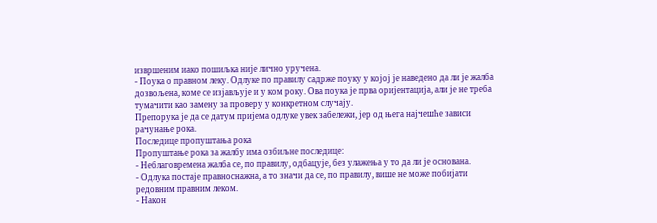извршеним иако пошиљка није лично уручена.
- Поука о правном леку. Одлуке по правилу садрже поуку у којој је наведено да ли је жалба дозвољена, коме се изјављује и у ком року. Ова поука је прва оријентација, али је не треба тумачити као замену за проверу у конкретном случају.
Препорука је да се датум пријема одлуке увек забележи, јер од њега најчешће зависи рачунање рока.
Последице пропуштања рока
Пропуштање рока за жалбу има озбиљне последице:
- Неблаговремена жалба се, по правилу, одбацује, без улажења у то да ли је основана.
- Одлука постаје правноснажна, а то значи да се, по правилу, више не може побијати редовним правним леком.
- Након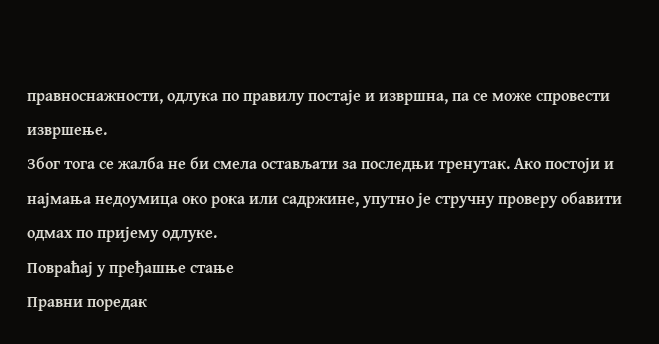правноснажности, одлука по правилу постаје и извршна, па се може спровести извршење.
Због тога се жалба не би смела остављати за последњи тренутак. Ако постоји и најмања недоумица око рока или садржине, упутно је стручну проверу обавити одмах по пријему одлуке.
Повраћај у пређашње стање
Правни поредак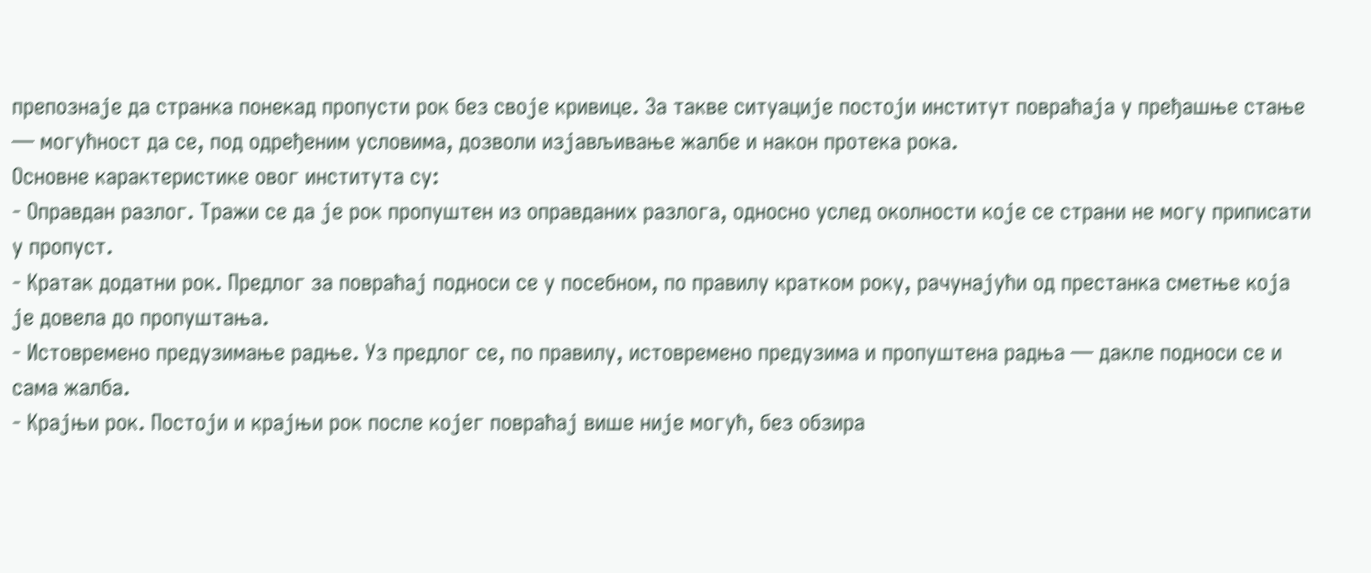препознаје да странка понекад пропусти рок без своје кривице. За такве ситуације постоји институт повраћаја у пређашње стање — могућност да се, под одређеним условима, дозволи изјављивање жалбе и након протека рока.
Основне карактеристике овог института су:
- Оправдан разлог. Тражи се да је рок пропуштен из оправданих разлога, односно услед околности које се страни не могу приписати у пропуст.
- Кратак додатни рок. Предлог за повраћај подноси се у посебном, по правилу кратком року, рачунајући од престанка сметње која је довела до пропуштања.
- Истовремено предузимање радње. Уз предлог се, по правилу, истовремено предузима и пропуштена радња — дакле подноси се и сама жалба.
- Крајњи рок. Постоји и крајњи рок после којег повраћај више није могућ, без обзира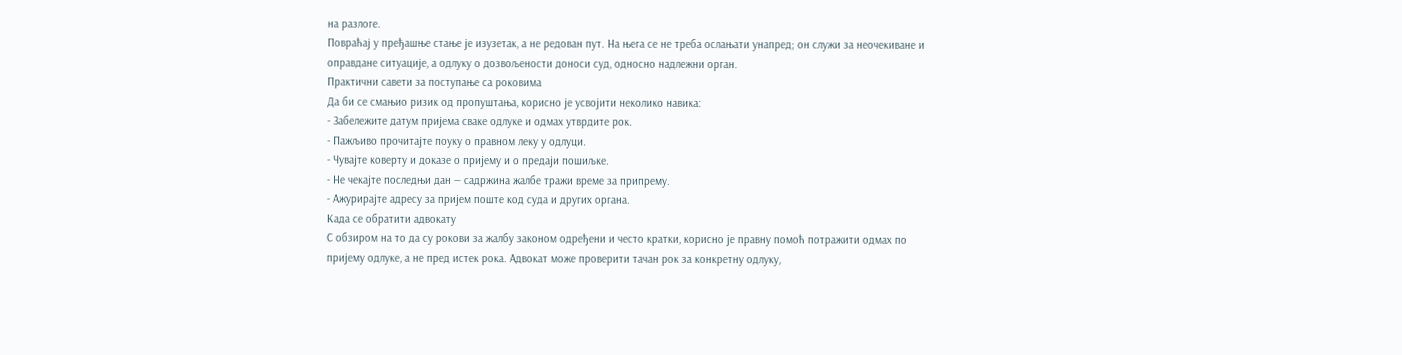на разлоге.
Повраћај у пређашње стање је изузетак, а не редован пут. На њега се не треба ослањати унапред; он служи за неочекиване и оправдане ситуације, а одлуку о дозвољености доноси суд, односно надлежни орган.
Практични савети за поступање са роковима
Да би се смањио ризик од пропуштања, корисно је усвојити неколико навика:
- Забележите датум пријема сваке одлуке и одмах утврдите рок.
- Пажљиво прочитајте поуку о правном леку у одлуци.
- Чувајте коверту и доказе о пријему и о предаји пошиљке.
- Не чекајте последњи дан — садржина жалбе тражи време за припрему.
- Ажурирајте адресу за пријем поште код суда и других органа.
Када се обратити адвокату
С обзиром на то да су рокови за жалбу законом одређени и често кратки, корисно је правну помоћ потражити одмах по пријему одлуке, а не пред истек рока. Адвокат може проверити тачан рок за конкретну одлуку,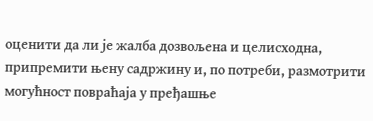оценити да ли је жалба дозвољена и целисходна, припремити њену садржину и, по потреби, размотрити могућност повраћаја у пређашње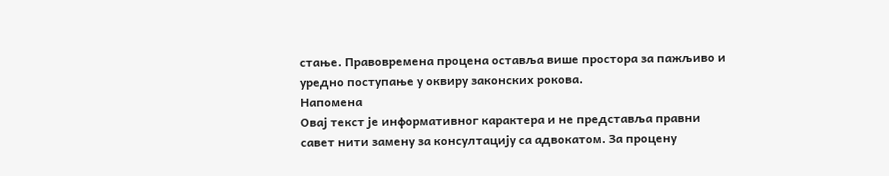стање. Правовремена процена оставља више простора за пажљиво и уредно поступање у оквиру законских рокова.
Напомена
Овај текст је информативног карактера и не представља правни савет нити замену за консултацију са адвокатом. За процену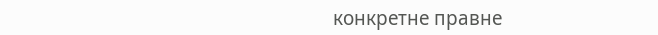конкретне правне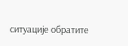ситуације обратите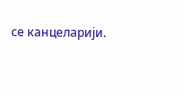се канцеларији.